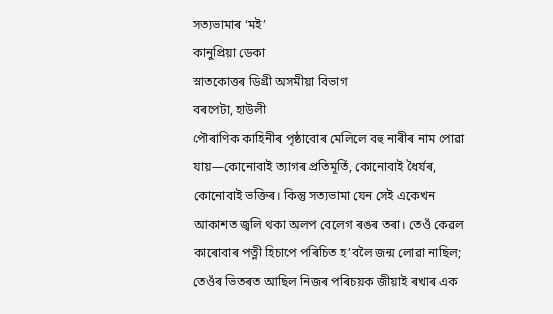সত্যভামাৰ ‘মই’
কানুপ্ৰিয়া ডেকা
স্নাতকোত্তৰ ডিগ্ৰী অসমীয়া বিভাগ
বৰপেটা, হাউলী
পৌৰাণিক কাহিনীৰ পৃষ্ঠাবোৰ মেলিলে বহু নাৰীৰ নাম পোৱা যায়—কোনোবাই ত্যাগৰ প্ৰতিমূৰ্তি, কোনোবাই ধৈৰ্যৰ, কোনোবাই ভক্তিৰ। কিন্তু সত্যভামা যেন সেই একেখন আকাশত জ্বলি থকা অলপ বেলেগ ৰঙৰ তৰা। তেওঁ কেৱল কাৰোবাৰ পত্নী হিচাপে পৰিচিত হ’বলৈ জন্ম লোৱা নাছিল; তেওঁৰ ভিতৰত আছিল নিজৰ পৰিচয়ক জীয়াই ৰখাৰ এক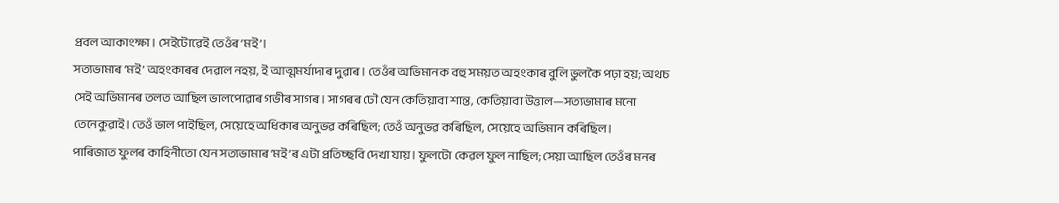প্ৰবল আকাংক্ষা। সেইটোৱেই তেওঁৰ ‘মই’।
সত্যভামাৰ ‘মই’ অহংকাৰৰ দেৱাল নহয়, ই আত্মমৰ্যাদাৰ দুৱাৰ। তেওঁৰ অভিমানক বহু সময়ত অহংকাৰ বুলি ভুলকৈ পঢ়া হয়; অথচ সেই অভিমানৰ তলত আছিল ভালপোৱাৰ গভীৰ সাগৰ। সাগৰৰ ঢৌ যেন কেতিয়াবা শান্ত, কেতিয়াবা উত্তাল—সত্যভামাৰ মনো তেনেকুৱাই। তেওঁ ভাল পাইছিল, সেয়েহে অধিকাৰ অনুভৱ কৰিছিল; তেওঁ অনুভৱ কৰিছিল, সেয়েহে অভিমান কৰিছিল।
পাৰিজাত ফুলৰ কাহিনীতো যেন সত্যভামাৰ ‘মই’ৰ এটা প্ৰতিচ্ছবি দেখা যায়। ফুলটো কেৱল ফুল নাছিল; সেয়া আছিল তেওঁৰ মনৰ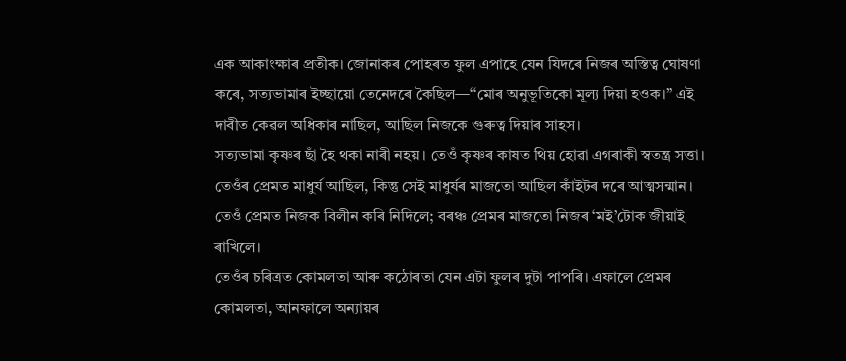এক আকাংক্ষাৰ প্ৰতীক। জোনাকৰ পোহৰত ফুল এপাহে যেন যিদৰে নিজৰ অস্তিত্ব ঘোষণা কৰে, সত্যভামাৰ ইচ্ছায়ো তেনেদৰে কৈছিল—“মোৰ অনুভূতিকো মূল্য দিয়া হওক।” এই দাবীত কেৱল অধিকাৰ নাছিল, আছিল নিজকে গুৰুত্ব দিয়াৰ সাহস।
সত্যভামা কৃষ্ণৰ ছাঁ হৈ থকা নাৰী নহয়। তেওঁ কৃষ্ণৰ কাষত থিয় হোৱা এগৰাকী স্বতন্ত্ৰ সত্তা। তেওঁৰ প্ৰেমত মাধুৰ্য আছিল, কিন্তু সেই মাধুৰ্যৰ মাজতো আছিল কাঁইটৰ দৰে আত্মসন্মান। তেওঁ প্ৰেমত নিজক বিলীন কৰি নিদিলে; বৰঞ্চ প্ৰেমৰ মাজতো নিজৰ ‘মই’টোক জীয়াই ৰাখিলে।
তেওঁৰ চৰিত্ৰত কোমলতা আৰু কঠোৰতা যেন এটা ফুলৰ দুটা পাপৰি। এফালে প্ৰেমৰ কোমলতা, আনফালে অন্যায়ৰ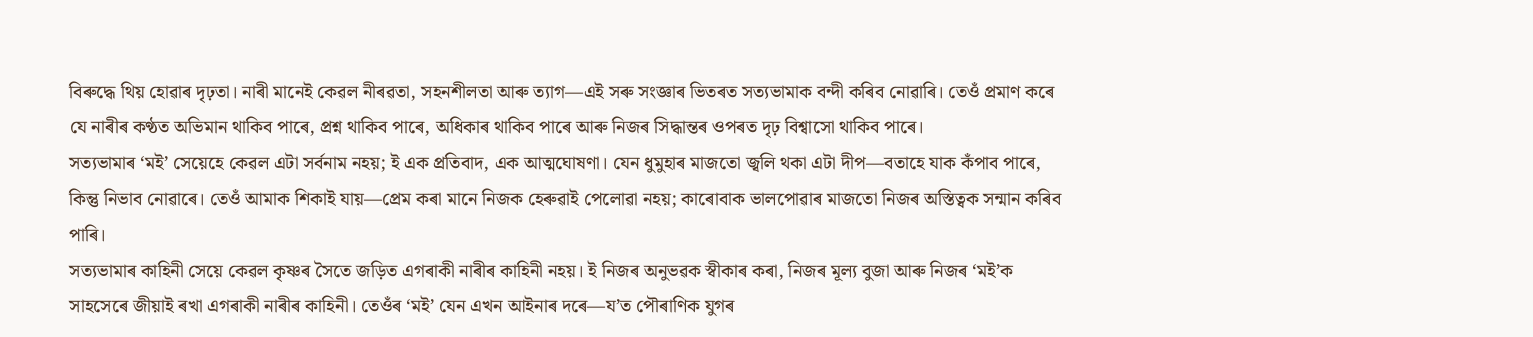বিৰুদ্ধে থিয় হোৱাৰ দৃঢ়তা। নাৰী মানেই কেৱল নীৰৱতা, সহনশীলতা আৰু ত্যাগ—এই সৰু সংজ্ঞাৰ ভিতৰত সত্যভামাক বন্দী কৰিব নোৱাৰি। তেওঁ প্ৰমাণ কৰে যে নাৰীৰ কণ্ঠত অভিমান থাকিব পাৰে, প্ৰশ্ন থাকিব পাৰে, অধিকাৰ থাকিব পাৰে আৰু নিজৰ সিদ্ধান্তৰ ওপৰত দৃঢ় বিশ্বাসো থাকিব পাৰে।
সত্যভামাৰ ‘মই’ সেয়েহে কেৱল এটা সৰ্বনাম নহয়; ই এক প্ৰতিবাদ, এক আত্মঘোষণা। যেন ধুমুহাৰ মাজতো জ্বলি থকা এটা দীপ—বতাহে যাক কঁপাব পাৰে, কিন্তু নিভাব নোৱাৰে। তেওঁ আমাক শিকাই যায়—প্ৰেম কৰা মানে নিজক হেৰুৱাই পেলোৱা নহয়; কাৰোবাক ভালপোৱাৰ মাজতো নিজৰ অস্তিত্বক সন্মান কৰিব পাৰি।
সত্যভামাৰ কাহিনী সেয়ে কেৱল কৃষ্ণৰ সৈতে জড়িত এগৰাকী নাৰীৰ কাহিনী নহয়। ই নিজৰ অনুভৱক স্বীকাৰ কৰা, নিজৰ মূল্য বুজা আৰু নিজৰ ‘মই’ক সাহসেৰে জীয়াই ৰখা এগৰাকী নাৰীৰ কাহিনী। তেওঁৰ ‘মই’ যেন এখন আইনাৰ দৰে—য’ত পৌৰাণিক যুগৰ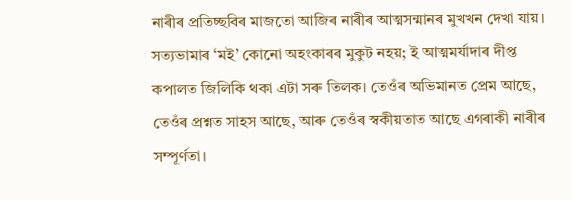নাৰীৰ প্ৰতিচ্ছবিৰ মাজতো আজিৰ নাৰীৰ আত্মসন্মানৰ মুখখন দেখা যায়।
সত্যভামাৰ ‘মই’ কোনো অহংকাৰৰ মুকুট নহয়; ই আত্মমৰ্যাদাৰ দীপ্ত কপালত জিলিকি থকা এটা সৰু তিলক। তেওঁৰ অভিমানত প্ৰেম আছে, তেওঁৰ প্ৰশ্নত সাহস আছে, আৰু তেওঁৰ স্বকীয়তাত আছে এগৰাকী নাৰীৰ সম্পূৰ্ণতা।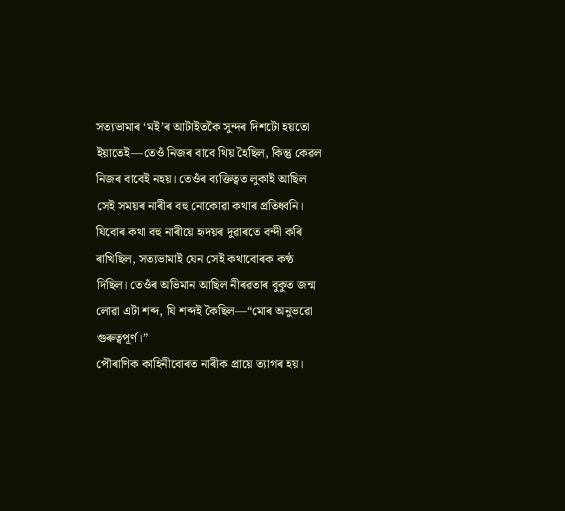সত্যভামাৰ ‘মই’ৰ আটাইতকৈ সুন্দৰ দিশটো হয়তো ইয়াতেই—তেওঁ নিজৰ বাবে থিয় হৈছিল, কিন্তু কেৱল নিজৰ বাবেই নহয়। তেওঁৰ ব্যক্তিত্বত লুকাই আছিল সেই সময়ৰ নাৰীৰ বহু নোকোৱা কথাৰ প্ৰতিধ্বনি। যিবোৰ কথা বহু নাৰীয়ে হৃদয়ৰ দুৱাৰতে বন্দী কৰি ৰাখিছিল, সত্যভামাই যেন সেই কথাবোৰক কণ্ঠ দিছিল। তেওঁৰ অভিমান আছিল নীৰৱতাৰ বুকুত জন্ম লোৱা এটা শব্দ, যি শব্দই কৈছিল—“মোৰ অনুভৱো গুৰুত্বপূৰ্ণ।”
পৌৰাণিক কাহিনীবোৰত নাৰীক প্ৰায়ে ত্যাগৰ হয়।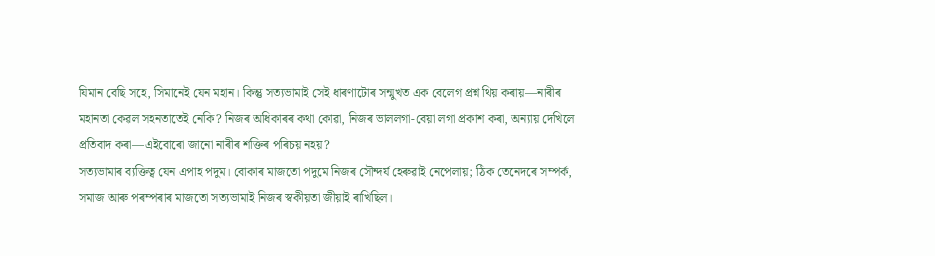যিমান বেছি সহে, সিমানেই যেন মহান। কিন্তু সত্যভামাই সেই ধাৰণাটোৰ সন্মুখত এক বেলেগ প্ৰশ্ন থিয় কৰায়—নাৰীৰ মহানতা কেৱল সহনতাতেই নেকি? নিজৰ অধিকাৰৰ কথা কোৱা, নিজৰ ভাললগা-বেয়া লগা প্ৰকাশ কৰা, অন্যায় দেখিলে প্ৰতিবাদ কৰা—এইবোৰো জানো নাৰীৰ শক্তিৰ পৰিচয় নহয়?
সত্যভামাৰ ব্যক্তিত্ব যেন এপাহ পদুম। বোকাৰ মাজতো পদুমে নিজৰ সৌন্দৰ্য হেৰুৱাই নেপেলায়; ঠিক তেনেদৰে সম্পৰ্ক, সমাজ আৰু পৰম্পৰাৰ মাজতো সত্যভামাই নিজৰ স্বকীয়তা জীয়াই ৰাখিছিল।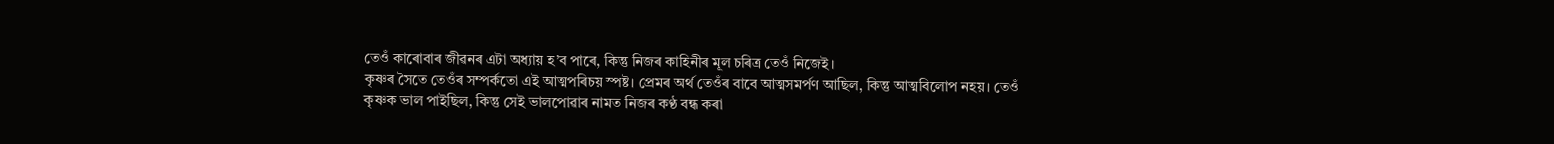তেওঁ কাৰোবাৰ জীৱনৰ এটা অধ্যায় হ’ব পাৰে, কিন্তু নিজৰ কাহিনীৰ মূল চৰিত্ৰ তেওঁ নিজেই।
কৃষ্ণৰ সৈতে তেওঁৰ সম্পৰ্কতো এই আত্মপৰিচয় স্পষ্ট। প্ৰেমৰ অৰ্থ তেওঁৰ বাবে আত্মসমৰ্পণ আছিল, কিন্তু আত্মবিলোপ নহয়। তেওঁ কৃষ্ণক ভাল পাইছিল, কিন্তু সেই ভালপোৱাৰ নামত নিজৰ কণ্ঠ বন্ধ কৰা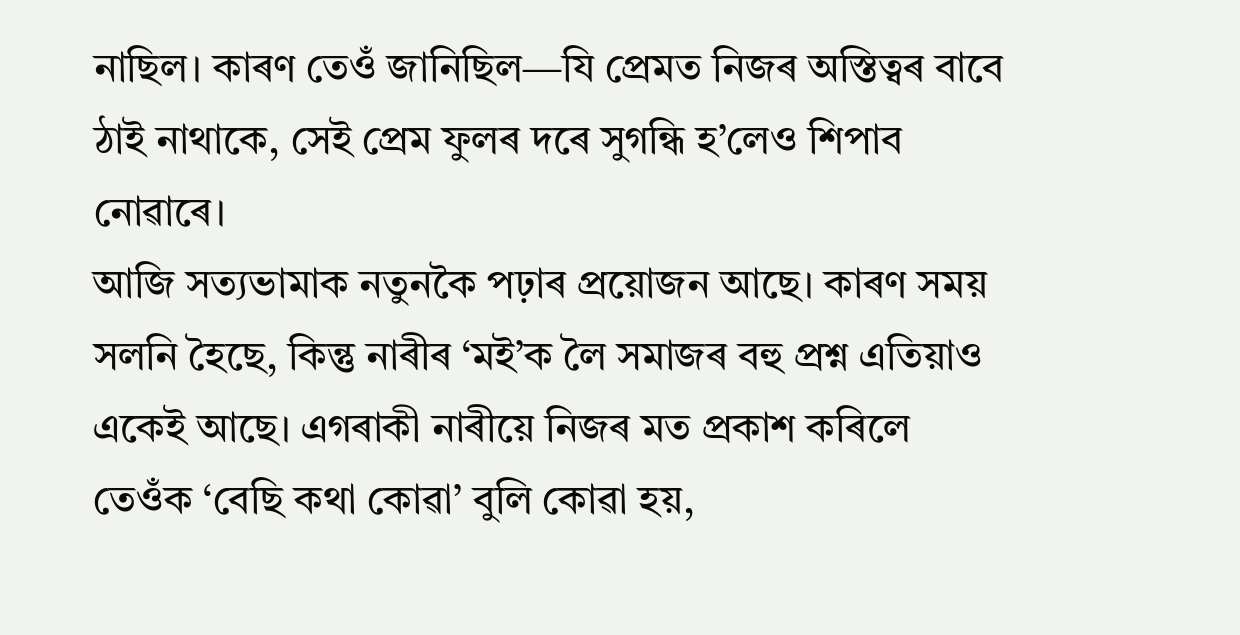নাছিল। কাৰণ তেওঁ জানিছিল—যি প্ৰেমত নিজৰ অস্তিত্বৰ বাবে ঠাই নাথাকে, সেই প্ৰেম ফুলৰ দৰে সুগন্ধি হ’লেও শিপাব নোৱাৰে।
আজি সত্যভামাক নতুনকৈ পঢ়াৰ প্ৰয়োজন আছে। কাৰণ সময় সলনি হৈছে, কিন্তু নাৰীৰ ‘মই’ক লৈ সমাজৰ বহু প্ৰশ্ন এতিয়াও একেই আছে। এগৰাকী নাৰীয়ে নিজৰ মত প্ৰকাশ কৰিলে তেওঁক ‘বেছি কথা কোৱা’ বুলি কোৱা হয়,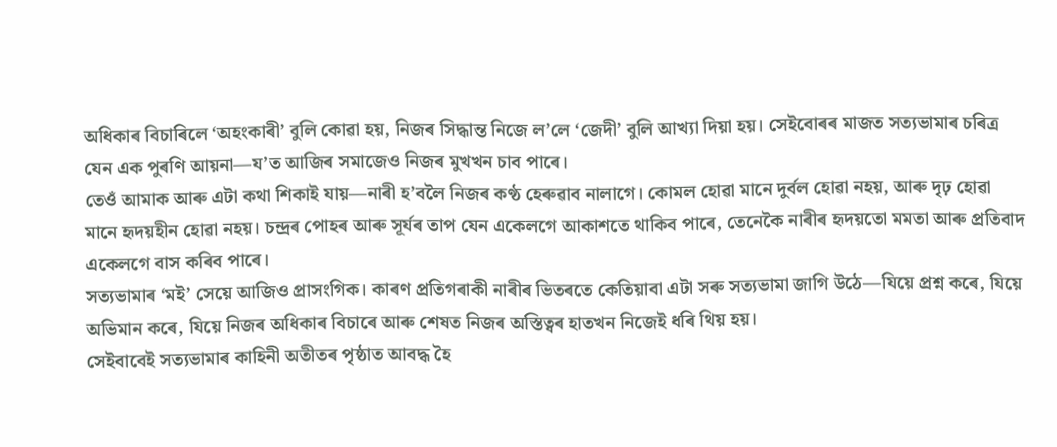অধিকাৰ বিচাৰিলে ‘অহংকাৰী’ বুলি কোৱা হয়, নিজৰ সিদ্ধান্ত নিজে ল’লে ‘জেদী’ বুলি আখ্যা দিয়া হয়। সেইবোৰৰ মাজত সত্যভামাৰ চৰিত্ৰ যেন এক পুৰণি আয়না—য’ত আজিৰ সমাজেও নিজৰ মুখখন চাব পাৰে।
তেওঁ আমাক আৰু এটা কথা শিকাই যায়—নাৰী হ’বলৈ নিজৰ কণ্ঠ হেৰুৱাব নালাগে। কোমল হোৱা মানে দুৰ্বল হোৱা নহয়, আৰু দৃঢ় হোৱা মানে হৃদয়হীন হোৱা নহয়। চন্দ্ৰৰ পোহৰ আৰু সূৰ্যৰ তাপ যেন একেলগে আকাশতে থাকিব পাৰে, তেনেকৈ নাৰীৰ হৃদয়তো মমতা আৰু প্ৰতিবাদ একেলগে বাস কৰিব পাৰে।
সত্যভামাৰ ‘মই’ সেয়ে আজিও প্ৰাসংগিক। কাৰণ প্ৰতিগৰাকী নাৰীৰ ভিতৰতে কেতিয়াবা এটা সৰু সত্যভামা জাগি উঠে—যিয়ে প্ৰশ্ন কৰে, যিয়ে অভিমান কৰে, যিয়ে নিজৰ অধিকাৰ বিচাৰে আৰু শেষত নিজৰ অস্তিত্বৰ হাতখন নিজেই ধৰি থিয় হয়।
সেইবাবেই সত্যভামাৰ কাহিনী অতীতৰ পৃষ্ঠাত আবদ্ধ হৈ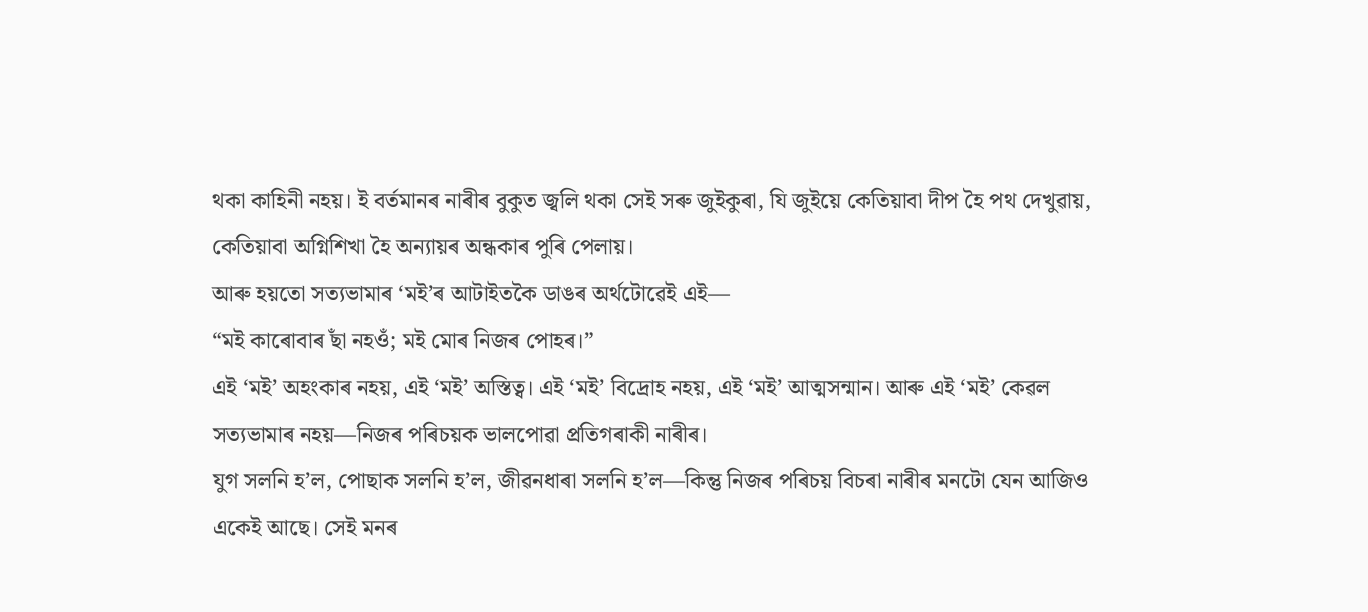থকা কাহিনী নহয়। ই বৰ্তমানৰ নাৰীৰ বুকুত জ্বলি থকা সেই সৰু জুইকুৰা, যি জুইয়ে কেতিয়াবা দীপ হৈ পথ দেখুৱায়, কেতিয়াবা অগ্নিশিখা হৈ অন্যায়ৰ অন্ধকাৰ পুৰি পেলায়।
আৰু হয়তো সত্যভামাৰ ‘মই’ৰ আটাইতকৈ ডাঙৰ অৰ্থটোৱেই এই—
“মই কাৰোবাৰ ছাঁ নহওঁ; মই মোৰ নিজৰ পোহৰ।”
এই ‘মই’ অহংকাৰ নহয়, এই ‘মই’ অস্তিত্ব। এই ‘মই’ বিদ্ৰোহ নহয়, এই ‘মই’ আত্মসন্মান। আৰু এই ‘মই’ কেৱল সত্যভামাৰ নহয়—নিজৰ পৰিচয়ক ভালপোৱা প্ৰতিগৰাকী নাৰীৰ।
যুগ সলনি হ’ল, পোছাক সলনি হ’ল, জীৱনধাৰা সলনি হ’ল—কিন্তু নিজৰ পৰিচয় বিচৰা নাৰীৰ মনটো যেন আজিও একেই আছে। সেই মনৰ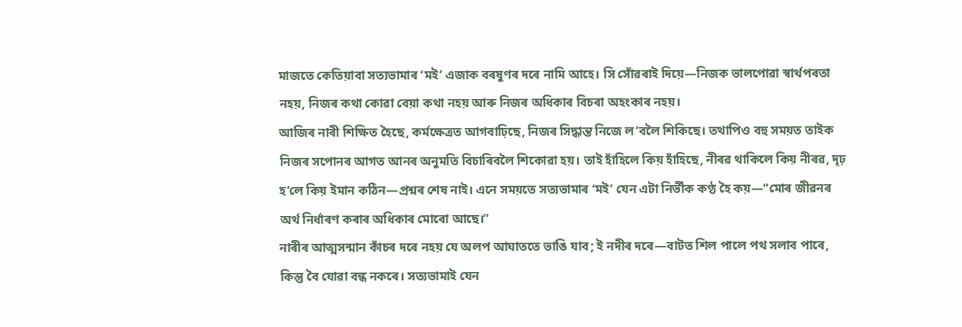মাজতে কেতিয়াবা সত্যভামাৰ ‘মই’ এজাক বৰষুণৰ দৰে নামি আহে। সি সোঁৱৰাই দিয়ে—নিজক ভালপোৱা স্বাৰ্থপৰতা নহয়, নিজৰ কথা কোৱা বেয়া কথা নহয় আৰু নিজৰ অধিকাৰ বিচৰা অহংকাৰ নহয়।
আজিৰ নাৰী শিক্ষিত হৈছে, কৰ্মক্ষেত্ৰত আগবাঢ়িছে, নিজৰ সিদ্ধান্ত নিজে ল’বলৈ শিকিছে। তথাপিও বহু সময়ত তাইক নিজৰ সপোনৰ আগত আনৰ অনুমতি বিচাৰিবলৈ শিকোৱা হয়। তাই হাঁহিলে কিয় হাঁহিছে, নীৰৱ থাকিলে কিয় নীৰৱ, দৃঢ় হ’লে কিয় ইমান কঠিন—প্ৰশ্নৰ শেষ নাই। এনে সময়তে সত্যভামাৰ ‘মই’ যেন এটা নিৰ্ভীক কণ্ঠ হৈ কয়—“মোৰ জীৱনৰ অৰ্থ নিৰ্ধাৰণ কৰাৰ অধিকাৰ মোৰো আছে।”
নাৰীৰ আত্মসন্মান কাঁচৰ দৰে নহয় যে অলপ আঘাততে ভাঙি যাব; ই নদীৰ দৰে—বাটত শিল পালে পথ সলাব পাৰে, কিন্তু বৈ যোৱা বন্ধ নকৰে। সত্যভামাই যেন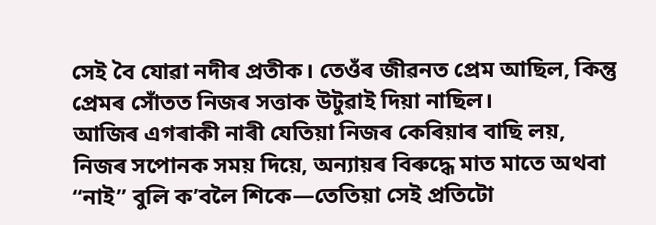সেই বৈ যোৱা নদীৰ প্ৰতীক। তেওঁৰ জীৱনত প্ৰেম আছিল, কিন্তু প্ৰেমৰ সোঁতত নিজৰ সত্তাক উটুৱাই দিয়া নাছিল।
আজিৰ এগৰাকী নাৰী যেতিয়া নিজৰ কেৰিয়াৰ বাছি লয়, নিজৰ সপোনক সময় দিয়ে, অন্যায়ৰ বিৰুদ্ধে মাত মাতে অথবা “নাই” বুলি ক’বলৈ শিকে—তেতিয়া সেই প্ৰতিটো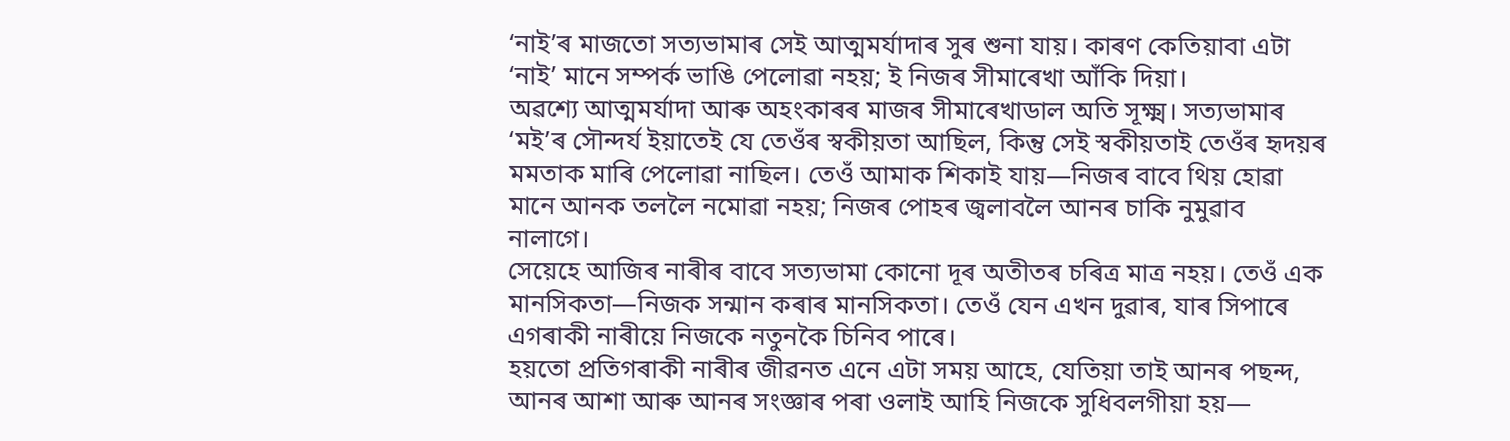‘নাই’ৰ মাজতো সত্যভামাৰ সেই আত্মমৰ্যাদাৰ সুৰ শুনা যায়। কাৰণ কেতিয়াবা এটা ‘নাই’ মানে সম্পৰ্ক ভাঙি পেলোৱা নহয়; ই নিজৰ সীমাৰেখা আঁকি দিয়া।
অৱশ্যে আত্মমৰ্যাদা আৰু অহংকাৰৰ মাজৰ সীমাৰেখাডাল অতি সূক্ষ্ম। সত্যভামাৰ ‘মই’ৰ সৌন্দৰ্য ইয়াতেই যে তেওঁৰ স্বকীয়তা আছিল, কিন্তু সেই স্বকীয়তাই তেওঁৰ হৃদয়ৰ মমতাক মাৰি পেলোৱা নাছিল। তেওঁ আমাক শিকাই যায়—নিজৰ বাবে থিয় হোৱা মানে আনক তললৈ নমোৱা নহয়; নিজৰ পোহৰ জ্বলাবলৈ আনৰ চাকি নুমুৱাব নালাগে।
সেয়েহে আজিৰ নাৰীৰ বাবে সত্যভামা কোনো দূৰ অতীতৰ চৰিত্ৰ মাত্ৰ নহয়। তেওঁ এক মানসিকতা—নিজক সন্মান কৰাৰ মানসিকতা। তেওঁ যেন এখন দুৱাৰ, যাৰ সিপাৰে এগৰাকী নাৰীয়ে নিজকে নতুনকৈ চিনিব পাৰে।
হয়তো প্ৰতিগৰাকী নাৰীৰ জীৱনত এনে এটা সময় আহে, যেতিয়া তাই আনৰ পছন্দ, আনৰ আশা আৰু আনৰ সংজ্ঞাৰ পৰা ওলাই আহি নিজকে সুধিবলগীয়া হয়—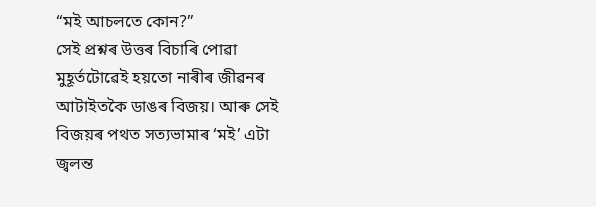“মই আচলতে কোন?”
সেই প্ৰশ্নৰ উত্তৰ বিচাৰি পোৱা মুহূৰ্তটোৱেই হয়তো নাৰীৰ জীৱনৰ আটাইতকৈ ডাঙৰ বিজয়। আৰু সেই বিজয়ৰ পথত সত্যভামাৰ ‘মই’ এটা জ্বলন্ত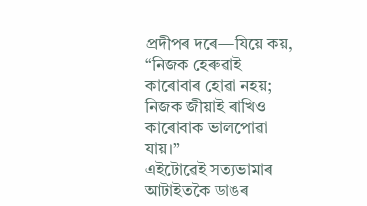প্ৰদীপৰ দৰে—যিয়ে কয়,
“নিজক হেৰুৱাই কাৰোবাৰ হোৱা নহয়; নিজক জীয়াই ৰাখিও কাৰোবাক ভালপোৱা যায়।”
এইটোৱেই সত্যভামাৰ আটাইতকৈ ডাঙৰ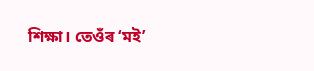শিক্ষা। তেওঁৰ ‘মই’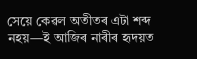সেয়ে কেৱল অতীতৰ এটা শব্দ নহয়—ই আজিৰ নাৰীৰ হৃদয়ত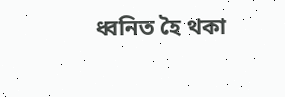ধ্বনিত হৈ থকা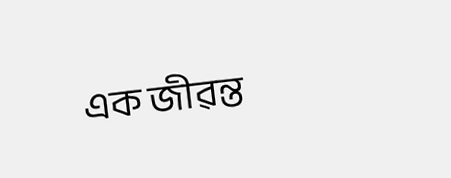এক জীৱন্ত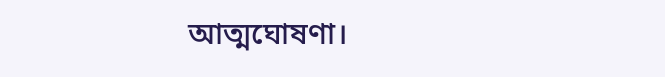আত্মঘোষণা।